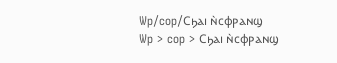Wp/cop/Ⲥϧⲁⲓ ⲛ̀ⲥⲫⲣⲁⲛϣ
Wp > cop > Ⲥϧⲁⲓ ⲛ̀ⲥⲫⲣⲁⲛϣ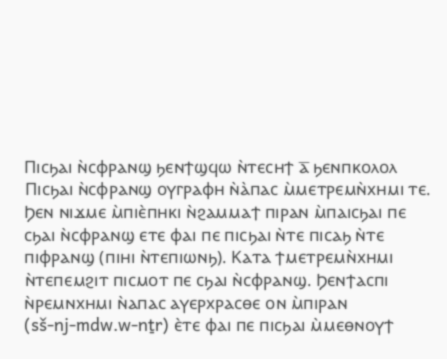Ⲡⲓⲥϧⲁⲓ ⲛ̀ⲥⲫⲣⲁⲛϣ ϧⲉⲛϯϣϥⲱ ⲛ̀ⲧⲉⲥⲏϯ ⲁ̅ ϧⲉⲛⲡⲕⲟⲗⲟⲗ
Ⲡⲓⲥϧⲁⲓ ⲛ̀ⲥⲫⲣⲁⲛϣ ⲟⲩⲅⲣⲁⲫⲏ ⲛ̀ⲁ̀ⲡⲁⲥ ⲙ̀ⲙⲉⲧⲣⲉⲙⲛ̀ⲭⲏⲙⲓ ⲧⲉ.
Ϧⲉⲛ ⲛⲓϫⲙⲉ ⲙ̀ⲡⲓⲉ̀ⲡⲏⲕⲓ ⲛ̀ϩⲁⲙⲙⲁϯ ⲡⲓⲣⲁⲛ ⲙ̀ⲡⲁⲓⲥϧⲁⲓ ⲡⲉ ⲥϧⲁⲓ ⲛ̀ⲥⲫⲣⲁⲛϣ ⲉⲧⲉ ⲫⲁⲓ ⲡⲉ ⲡⲓⲥϧⲁⲓ ⲛ̀ⲧⲉ ⲡⲓⲥⲁϧ ⲛ̀ⲧⲉ ⲡⲓⲫⲣⲁⲛϣ (ⲡⲓⲏⲓ ⲛ̀ⲧⲉⲡⲓⲱⲛϧ). Ⲕⲁⲧⲁ ϯⲙⲉⲧⲣⲉⲙⲛ̀ⲭⲏⲙⲓ ⲛ̀ⲧⲉⲡⲉⲙϩⲓⲧ ⲡⲓⲥⲙⲟⲧ ⲡⲉ ⲥϧⲁⲓ ⲛ̀ⲥⲫⲣⲁⲛϣ. Ϧⲉⲛϯⲁⲥⲡⲓ ⲛ̀ⲣⲉⲙⲛⲭⲏⲙⲓ ⲛ̀ⲁⲡⲁⲥ ⲁⲩⲉⲣⲭⲣⲁⲥⲑⲉ ⲟⲛ ⲙ̀ⲡⲓⲣⲁⲛ
(sš-nj-mdw.w-nṯr) ⲉ̀ⲧⲉ ⲫⲁⲓ ⲡⲉ ⲡⲓⲥϧⲁⲓ ⲙ̀ⲙⲉⲑⲛⲟⲩϯ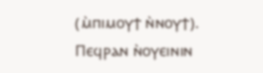(ⲙ̀ⲡⲓⲙⲟⲩϯ ⲛ̀ⲛⲟⲩϯ). Ⲡⲉϥⲣⲁⲛ ⲛ̀ⲟⲩⲉⲓⲛⲓⲛ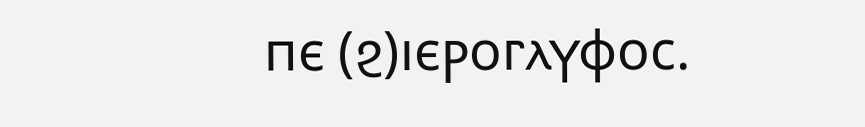ⲡⲉ (ϩ)ⲓⲉⲣⲟⲅⲗⲩⲫⲟⲥ.